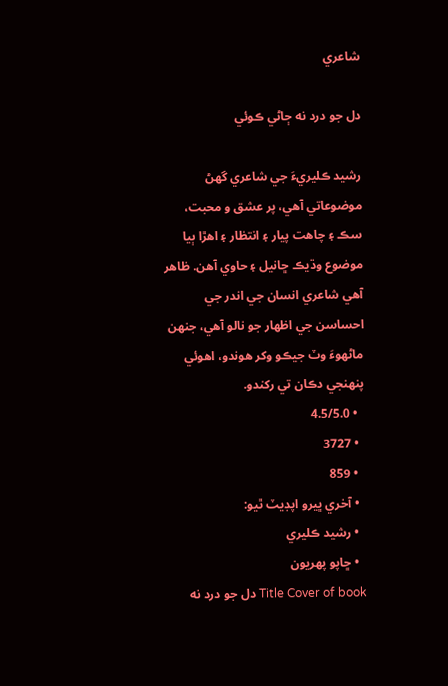شاعري

دل جو درد نه ڄاڻي ڪوئي

رشيد ڪليريءَ جي شاعري گهڻ موضوعاتي آهي، پر عشق و محبت، سڪ ۽ چاهت پيار ۽ انتظار ۽ اهڙا ٻيا موضوع وڌيڪ ڇانيل ۽ حاوي آهن. ظاهر آهي شاعري انسان جي اندر جي احساسن جي اظهار جو نالو آهي، جنهن ماڻهوءَ وٽ جيڪو وکر هوندو، اهوئي پنهنجي دڪان تي رکندو.
  • 4.5/5.0
  • 3727
  • 859
  • آخري ڀيرو اپڊيٽ ٿيو:
  • رشيد ڪليري
  • ڇاپو پھريون
Title Cover of book دل جو درد نه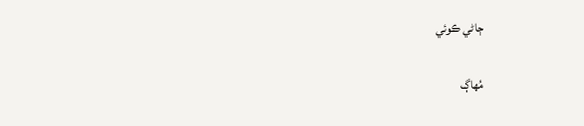ڄاڻي ڪوئي

مُهاڳ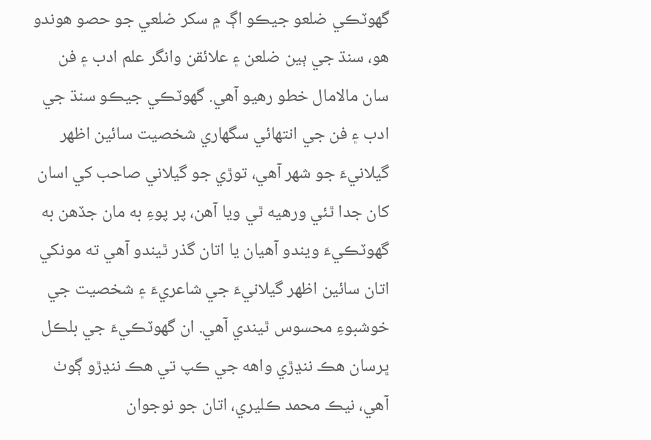گهوٽڪي ضلعو جيڪو اڳ ۾ سکر ضلعي جو حصو هوندو هو، سنڌ جي ٻين ضلعن ۽ علائقن وانگر علم ادب ۽ فن سان مالامال خطو رهيو آهي. گهوٽڪي جيڪو سنڌ جي ادب ۽ فن جي انتهائي سگهاري شخصيت سائين اظهر گيلانيءَ جو شهر آهي، توڙي جو گيلاني صاحب کي اسان کان جدا ٿئي ورهيه ٿي ويا آهن، پر پوءِ به مان جڏهن به گهوٽڪيءَ ويندو آهيان يا اتان گذر ٿيندو آهي ته مونکي اتان سائين اظهر گيلانيءَ جي شاعريءَ ۽ شخصيت جي خوشبوءِ محسوس ٿيندي آهي. ان گهوٽڪيءَ جي بلڪل ڀرسان هڪ ننڍڙي واهه جي ڪپ تي هڪ ننڍڙو ڳوٺ آهي، نيڪ محمد ڪليري، اتان جو نوجوان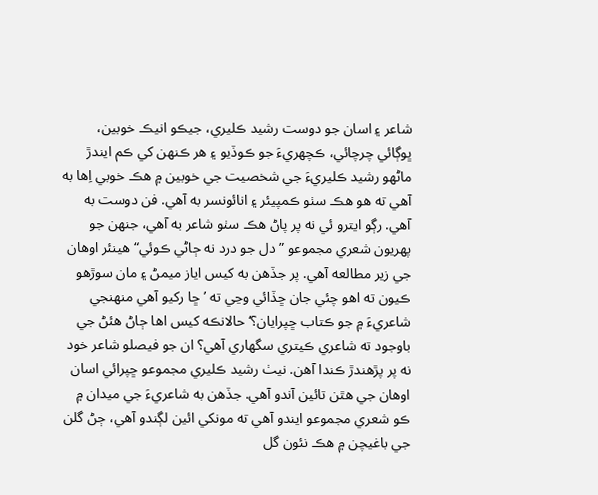شاعر ۽ اسان جو دوست رشيد ڪليري، جيڪو انيڪ خوبين، ڀوڳائي چرچائي، ڪچهريءَ جو ڪوڏيو ۽ هر ڪنهن کي ڪم ايندڙ ماڻهو رشيد ڪليريءَ جي شخصيت جي خوبين ۾ هڪ خوبي اِها به آهي ته هو هڪ سٺو ڪمپيئر ۽ انائونسر به آهي. فن دوست به آهي. رڳو ايترو ئي نه پر پاڻ هڪ سٺو شاعر به آهي، جنهن جو پهريون شعري مجموعو ”دل جو درد نه ڄاڻي ڪوئي“ هينئر اوهان جي زير مطالعه آهي. پر جڏهن به کيس اياز ميمڻ ۽ مان سوڙهو ڪيون ته اهو چئي جان ڇڏائي وڃي ته ’ڇا رکيو آهي منهنجي شاعريءَ ۾ جو ڪتاب ڇپرايان؟‘ حالانڪه کيس اها ڄاڻ هئڻ جي باوجود ته شاعري ڪيتري سگهاري آهي؟ ان جو فيصلو شاعر خود نه پر پڙهندڙ ڪندا آهن. نيٺ رشيد ڪليري مجموعو ڇپرائي اسان اوهان جي هٿن تائين آندو آهي. جڏهن به شاعريءَ جي ميدان ۾ ڪو شعري مجموعو ايندو آهي ته مونکي ائين لڳندو آهي، ڄڻ گلن جي باغيچن ۾ هڪ نئون گل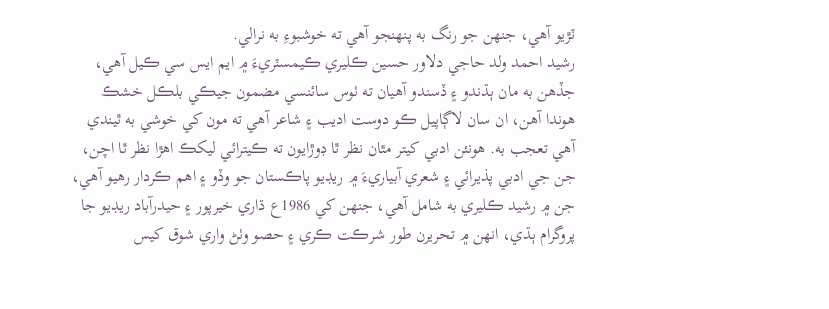ٽڙيو آهي، جنهن جو رنگ به پنهنجو آهي ته خوشبوءِ به نرالي.
رشيد احمد ولد حاجي دلاور حسين ڪليري ڪيمسٽريءَ ۾ ايم ايس سي ڪيل آهي، جڏهن به مان ٻڌندو ۽ ڏسندو آهيان ته ٺوس سائنسي مضمون جيڪي بلڪل خشڪ هوندا آهن، ان سان لاڳاپيل ڪو دوست اديب ۽ شاعر آهي ته مون کي خوشي به ٿيندي آهي تعجب به. هونئن ادبي کيتر مٿان نظر ٿا ڊوڙايون ته ڪيترائي ليکڪ اهڙا نظر ٿا اچن، جن جي ادبي پذيرائي ۽ شعري آبياريءَ ۾ ريڊيو پاڪستان جو وڏو ۽ اهم ڪردار رهيو آهي، جن ۾ رشيد ڪليري به شامل آهي، جنهن کي 1986ع ڌاري خيرپور ۽ حيدرآباد ريڊيو جا پروگرام ٻڌي، انهن ۾ تحريرن طور شرڪت ڪري ۽ حصو وٺڻ واري شوق کيس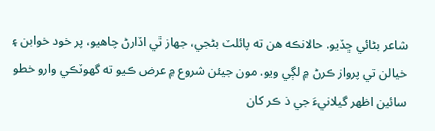شاعر بڻائي ڇڏيو. حالانڪه هن ته پائلٽ بڻجي، جهاز ٿي اڏارڻ چاهيو، پر خود خوابن ۽ خيالن تي پرواز ڪرڻ ۾ لڳي ويو. مون جيئن شروع ۾ عرض ڪيو ته گهوٽڪي وارو خطو سائين اظهر گيلانيءَ جي ذ ڪر کان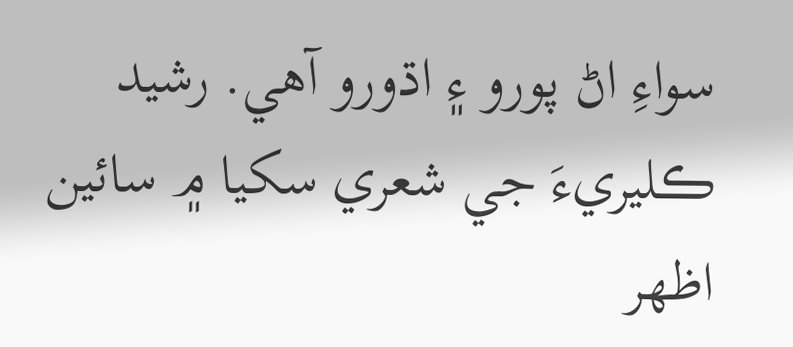سواءِ اڻ پورو ۽ اڌورو آهي. رشيد ڪليريءَ جي شعري سکيا ۾ سائين اظهر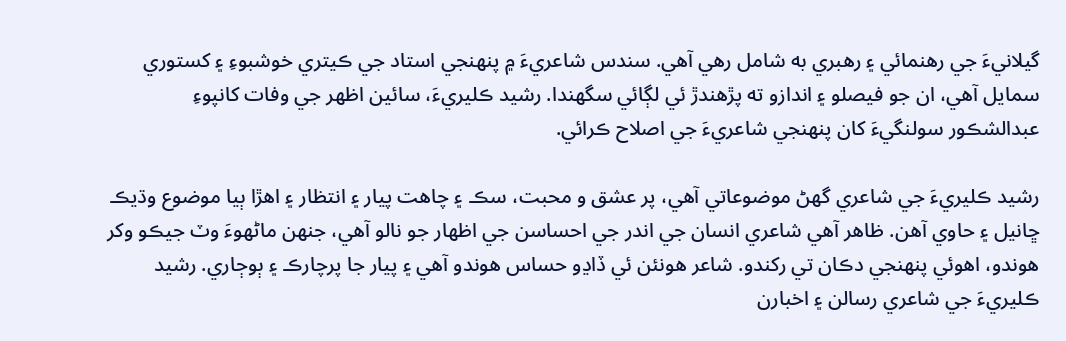گيلانيءَ جي رهنمائي ۽ رهبري به شامل رهي آهي. سندس شاعريءَ ۾ پنهنجي استاد جي ڪيتري خوشبوءِ ۽ کستوري سمايل آهي، ان جو فيصلو ۽ اندازو ته پڙهندڙ ئي لڳائي سگهندا. رشيد ڪليريءَ، سائين اظهر جي وفات کانپوءِ عبدالشڪور سولنگيءَ کان پنهنجي شاعريءَ جي اصلاح ڪرائي.

رشيد ڪليريءَ جي شاعري گهڻ موضوعاتي آهي، پر عشق و محبت، سڪ ۽ چاهت پيار ۽ انتظار ۽ اهڙا ٻيا موضوع وڌيڪ ڇانيل ۽ حاوي آهن. ظاهر آهي شاعري انسان جي اندر جي احساسن جي اظهار جو نالو آهي، جنهن ماڻهوءَ وٽ جيڪو وکر هوندو، اهوئي پنهنجي دڪان تي رکندو. شاعر هونئن ئي ڏاڍو حساس هوندو آهي ۽ پيار جا پرچارڪ ۽ ٻوڄاري. رشيد ڪليريءَ جي شاعري رسالن ۽ اخبارن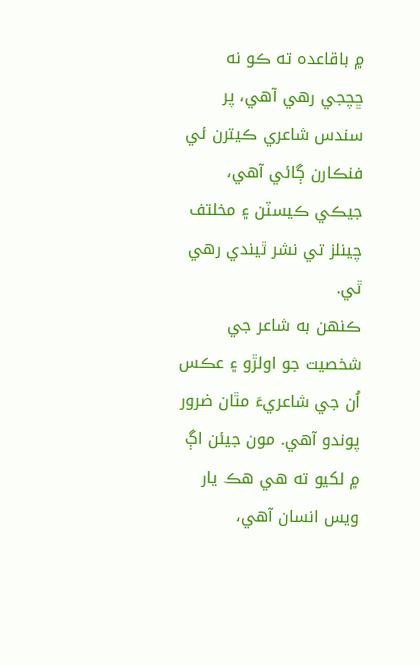۾ باقاعده ته ڪو نه ڇچجي رهي آهي، پر سندس شاعري ڪيترن ئي فنڪارن ڳائي آهي، جيڪي ڪيسٽن ۽ مخلتف چينلز تي نشر ٿيندي رهي ٿي.
ڪنهن به شاعر جي شخصيت جو اولڙو ۽ عڪس اُن جي شاعريءَ مٿان ضرور پوندو آهي. مون جيئن اڳ ۾ لکيو ته هي هڪ يار ويس انسان آهي،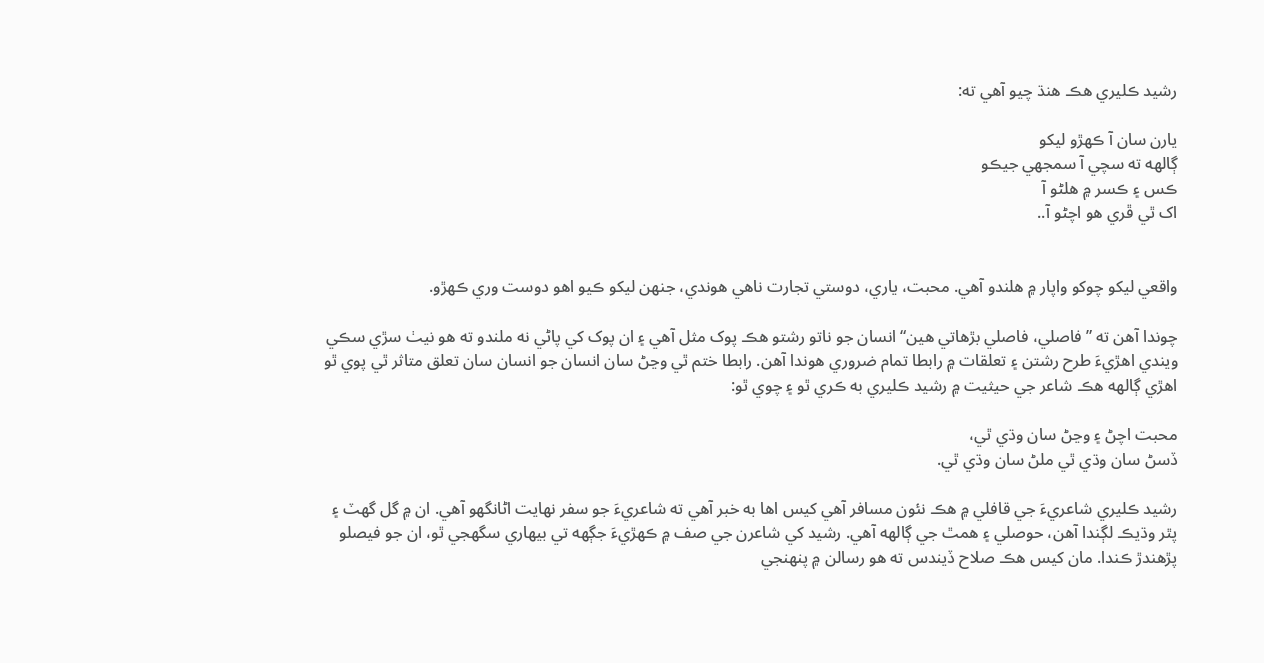رشيد ڪليري هڪ هنڌ چيو آهي ته:

يارن سان آ ڪهڙو ليکو
ڳالهه ته سچي آ سمجهي جيڪو
ڪس ۽ ڪسر ۾ هلڻو آ
اک ٿي ڦري هو اچڻو آ..


واقعي ليکو چوکو واپار ۾ هلندو آهي. محبت، ياري، دوستي تجارت ناهي هوندي، جنهن ليکو ڪيو اهو دوست وري ڪهڙو.

چوندا آهن ته ”فاصلي، فاصلي بڙهاتي هين“ انسان جو ناتو رشتو هڪ پوک مثل آهي ۽ ان پوک کي پاڻي نه ملندو ته هو نيٺ سڙي سڪي ويندي اهڙيءَ طرح رشتن ۽ تعلقات ۾ رابطا تمام ضروري هوندا آهن. رابطا ختم ٿي وڃڻ سان انسان جو انسان سان تعلق متاثر ٿي پوي ٿو اهڙي ڳالهه هڪ شاعر جي حيثيت ۾ رشيد ڪليري به ڪري ٿو ۽ چوي ٿو:

محبت اچڻ ۽ وڃڻ سان وڌي ٿي،
ڏسڻ سان وڌي ٿي ملڻ سان وڌي ٿي.

رشيد ڪليري شاعريءَ جي قافلي ۾ هڪ نئون مسافر آهي کيس اها به خبر آهي ته شاعريءَ جو سفر نهايت اڻانگهو آهي. ان ۾ گل گهٽ ۽ پٿر وڌيڪ لڳندا آهن، حوصلي ۽ همٿ جي ڳالهه آهي. رشيد کي شاعرن جي صف ۾ ڪهڙيءَ جڳهه تي بيهاري سگهجي ٿو، ان جو فيصلو پڙهندڙ ڪندا. مان کيس هڪ صلاح ڏيندس ته هو رسالن ۾ پنهنجي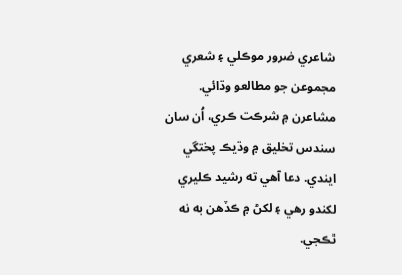شاعري ضرور موڪلي ۽ شعري مجموعن جو مطالعو وڌائي. مشاعرن ۾ شرڪت ڪري، اُن سان سندس تخليق ۾ وڌيڪ پختگي ايندي. دعا آهي ته رشيد ڪليري لکندو رهي ۽ لکڻ ۾ ڪڏهن به نه ٿڪجي.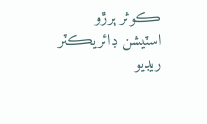ڪوثر ٻرڙو
اسٽيشن ڊائريڪٽر
ريڊيو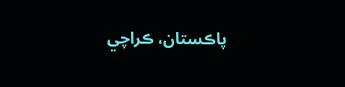پاڪستان، ڪراچي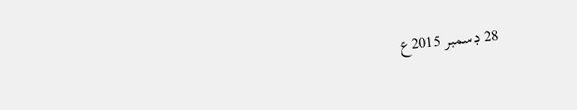28 ڊسمبر 2015ع